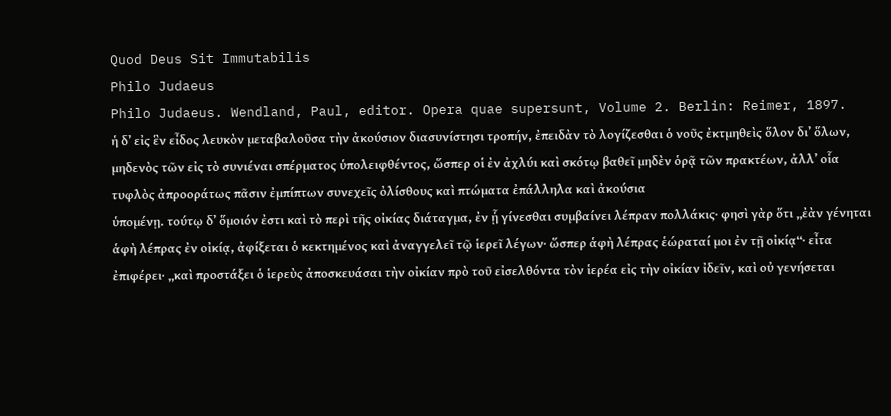Quod Deus Sit Immutabilis
Philo Judaeus
Philo Judaeus. Wendland, Paul, editor. Opera quae supersunt, Volume 2. Berlin: Reimer, 1897.
ἡ δ’ εἰς ἓν εἶδος λευκὸν μεταβαλοῦσα τὴν ἀκούσιον διασυνίστησι τροπήν, ἐπειδὰν τὸ λογίζεσθαι ὁ νοῦς ἐκτμηθεὶς ὅλον δι’ ὅλων, μηδενὸς τῶν εἰς τὸ συνιέναι σπέρματος ὑπολειφθέντος, ὥσπερ οἱ ἐν ἀχλύι καὶ σκότῳ βαθεῖ μηδὲν ὁρᾷ τῶν πρακτέων, ἀλλ’ οἷα τυφλὸς ἀπροοράτως πᾶσιν ἐμπίπτων συνεχεῖς ὀλίσθους καὶ πτώματα ἐπάλληλα καὶ ἀκούσια
ὑπομένῃ. τούτῳ δ’ ὅμοιόν ἐστι καὶ τὸ περὶ τῆς οἰκίας διάταγμα, ἐν ᾗ γίνεσθαι συμβαίνει λέπραν πολλάκις· φησὶ γὰρ ὅτι „ἐὰν γένηται ἁφὴ λέπρας ἐν οἰκίᾳ, ἀφίξεται ὁ κεκτημένος καὶ ἀναγγελεῖ τῷ ἱερεῖ λέγων· ὥσπερ ἁφὴ λέπρας ἑώραταί μοι ἐν τῇ οἰκίᾳ“· εἶτα ἐπιφέρει· „καὶ προστάξει ὁ ἱερεὺς ἀποσκευάσαι τὴν οἰκίαν πρὸ τοῦ εἰσελθόντα τὸν ἱερέα εἰς τὴν οἰκίαν ἰδεῖν, καὶ οὐ γενήσεται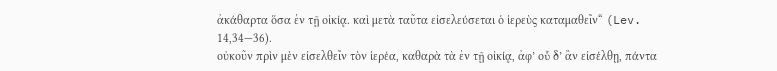ἀκάθαρτα ὅσα ἐν τῇ οἰκίᾳ. καὶ μετὰ ταῦτα εἰσελεύσεται ὁ ἱερεὺς καταμαθεῖν“ (Lev. 14,34—36).
οὐκοῦν πρὶν μὲν εἰσελθεῖν τὸν ἱερέα, καθαρὰ τὰ ἐν τῇ οἰκίᾳ, ἀφ’ οὗ δ’ ἂν εἰσέλθῃ, πάντα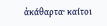ἀκάθαρτα· καίτοι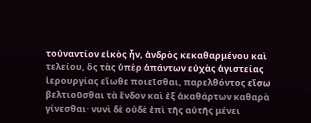τοὐναντίον εἰκὸς ἦν, ἀνδρὸς κεκαθαρμένου καὶ τελείου, ὃς τὰς ὑπὲρ ἁπάντων εὐχὰς ἁγιστείας ἱερουργίας εἴωθε ποιεῖσθαι, παρελθόντος εἴσω βελτιοῦσθαι τὰ ἔνδον καὶ ἐξ ἀκαθάρτων καθαρὰ γίνεσθαι· νυνὶ δὲ οὐδὲ ἐπὶ τῆς αὐτῆς μένει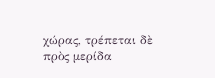χώρας, τρέπεται δὲ πρὸς μερίδα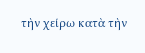τὴν χείρω κατὰ τὴν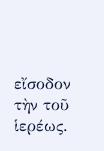εἴσοδον τὴν τοῦ ἱερέως.